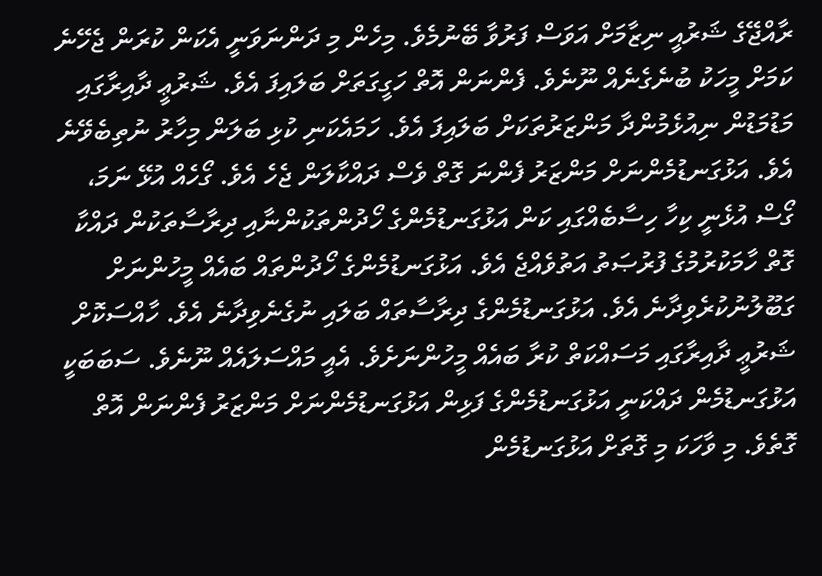ރާއްޖޭގެ ޝަރުއީ ނިޒާމަށް އަވަސް ފަރުވާ ބޭނުމެވެ. މިހެން މި ދަންނަވަނީ އެކަން ކުރަން ޖެހޭނެ ކަމަށް މީހަކު ބުނެގެނެއް ނޫނެވެ. ފެންނަން އޮތް ހަގީގަތަށް ބަލައިފަ އެވެ. ޝަރުޢީ ދާއިރާގައި މަޑުމަޑުން ނިއުޅެމުންދާ މަންޒަރުތަކަށް ބަލައިފަ އެވެ. ހަމައެކަނި ކުޅި ބަލަން މިހާރު ނުތިބެވޭނެ އެވެ. އަޅުގަނޑުމެންނަށް މަންޒަރު ފެންނަ ގޮތް ވެސް ދައްކާލަން ޖެހެ އެވެ. ގޯހެއް އުޅޭ ނަމަ، ގޯސް އުޅެނީ ކިހާ ހިސާބެއްގައި ކަން އަޅުގަނޑުމެންގެ ހޯދުންތަކުންނާއި ދިރާސާތަކުން ދައްކާ ގޮތް ހާމަކުރުމުގެ ފުރުޞަތު އަތުވެއްޖެ އެވެ. އަޅުގަނޑުމެންގެ ހޯދުންތައް ބައެއް މީހުންނަށް ގަބޫލުނުކުރެވިދާނެ އެވެ. އަޅުގަނޑުމެންގެ ދިރާސާތައް ބަލައި ނުގެނެވިދާނެ އެވެ. ހާއްސަކޮށް ޝަރުޢީ ދާއިރާގައި މަސައްކަތް ކުރާ ބައެއް މީހުންނަށެވެ. އެއީ މައްސަލައެއް ނޫނެވެ. ސަބަބަކީ އަޅުގަނޑުމެން ދައްކަނީ އަޅުގަނޑުމެންގެ ފަޅިން އަޅުގަނޑުމެންނަށް މަންޒަރު ފެންނަން އޮތް ގޮތެވެ. މި ވާހަކަ މި ގޮތަށް އަޅުގަނޑުމެން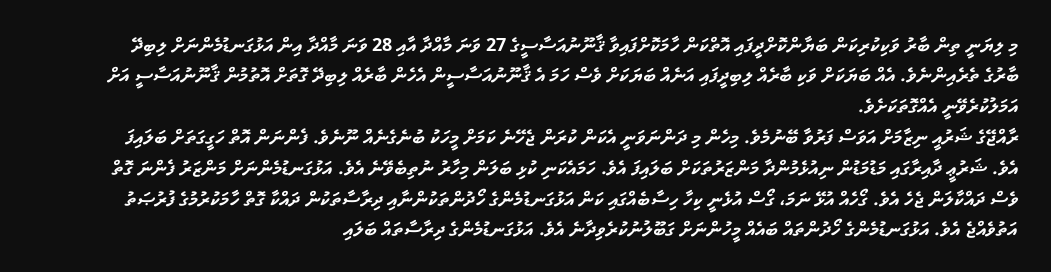މި ލިޔަނީ ތިން ބާރު ވަކިކުރިކަން ބަޔާންކޮށްދީފައި އޮތްކަން ހާމަކޮށްފައިވާ ޤާނޫނުއަސާސީގެ 27 ވަނަ މާއްދާ އާއި 28 ވަނަ މާއްދާ އިން އަޅުގަނޑުމެންނަށް ލިބިދޭ ބާރުގެ ތެރެއިންނެވެ. އެއް ބަޔަކަށް ވަކި ބާރެއް ލިބިދީފައި އަނެއް ބަޔަކަށް ވެސް ހަމަ އެ ޤާނޫނުއަސާސީން އެހެން ބާރެއް ލިބިދޭ ގޮތަށް އޮތުމުން ޤާނޫނުއަސާސީ އަށް އަމަލުކުރެވޭނީ އެއްގޮތަކަށެވެ.
ރާއްޖޭގެ ޝަރުއީ ނިޒާމަށް އަވަސް ފަރުވާ ބޭނުމެވެ. މިހެން މި ދަންނަވަނީ އެކަން ކުރަން ޖެހޭނެ ކަމަށް މީހަކު ބުނެގެނެއް ނޫނެވެ. ފެންނަން އޮތް ހަގީގަތަށް ބަލައިފަ އެވެ. ޝަރުޢީ ދާއިރާގައި މަޑުމަޑުން ނިއުޅެމުންދާ މަންޒަރުތަކަށް ބަލައިފަ އެވެ. ހަމައެކަނި ކުޅި ބަލަން މިހާރު ނުތިބެވޭނެ އެވެ. އަޅުގަނޑުމެންނަށް މަންޒަރު ފެންނަ ގޮތް ވެސް ދައްކާލަން ޖެހެ އެވެ. ގޯހެއް އުޅޭ ނަމަ، ގޯސް އުޅެނީ ކިހާ ހިސާބެއްގައި ކަން އަޅުގަނޑުމެންގެ ހޯދުންތަކުންނާއި ދިރާސާތަކުން ދައްކާ ގޮތް ހާމަކުރުމުގެ ފުރުޞަތު އަތުވެއްޖެ އެވެ. އަޅުގަނޑުމެންގެ ހޯދުންތައް ބައެއް މީހުންނަށް ގަބޫލުނުކުރެވިދާނެ އެވެ. އަޅުގަނޑުމެންގެ ދިރާސާތައް ބަލައި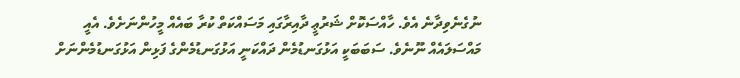ނުގެނެވިދާނެ އެވެ. ހާއްސަކޮށް ޝަރުޢީ ދާއިރާގައި މަސައްކަތް ކުރާ ބައެއް މީހުންނަށެވެ. އެއީ މައްސަލައެއް ނޫނެވެ. ސަބަބަކީ އަޅުގަނޑުމެން ދައްކަނީ އަޅުގަނޑުމެންގެ ފަޅިން އަޅުގަނޑުމެންނަށް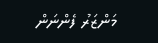މަންޒަރު ފެންނަން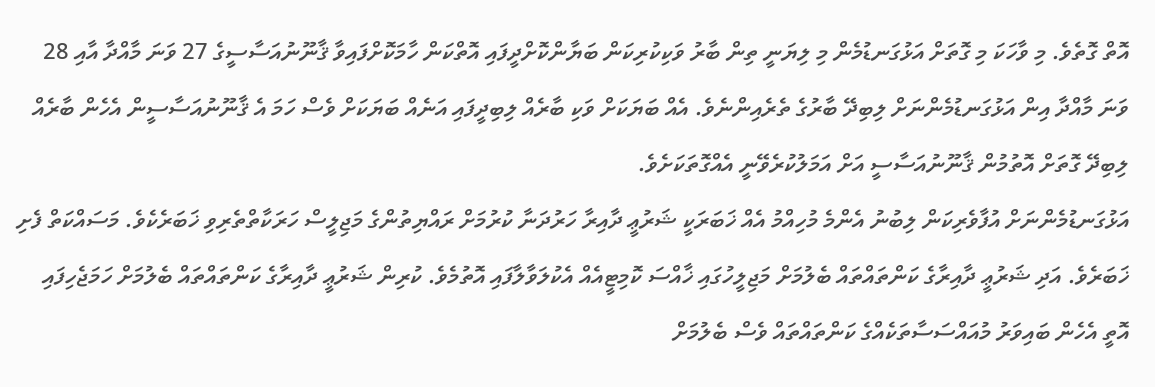އޮތް ގޮތެވެ. މި ވާހަކަ މި ގޮތަށް އަޅުގަނޑުމެން މި ލިޔަނީ ތިން ބާރު ވަކިކުރިކަން ބަޔާންކޮށްދީފައި އޮތްކަން ހާމަކޮށްފައިވާ ޤާނޫނުއަސާސީގެ 27 ވަނަ މާއްދާ އާއި 28 ވަނަ މާއްދާ އިން އަޅުގަނޑުމެންނަށް ލިބިދޭ ބާރުގެ ތެރެއިންނެވެ. އެއް ބަޔަކަށް ވަކި ބާރެއް ލިބިދީފައި އަނެއް ބަޔަކަށް ވެސް ހަމަ އެ ޤާނޫނުއަސާސީން އެހެން ބާރެއް ލިބިދޭ ގޮތަށް އޮތުމުން ޤާނޫނުއަސާސީ އަށް އަމަލުކުރެވޭނީ އެއްގޮތަކަށެވެ.
އަޅުގަނޑުމެންނަށް އުފާވެރިކަން ލިބުނު އެންމެ މުހިއްމު އެއް ޚަބަރަކީ ޝަރުޢީ ދާއިރާ ހަރުދަނާ ކުރުމަށް ރައްޔިތުންގެ މަޖިލީސް ހަރަކާތްތެރިވި ޚަބަރެކެވެ. މަސައްކަތް ފެށި ޚަބަރެވެ. އަދި ޝަރުޢީ ދާއިރާގެ ކަންތައްތައް ބެލުމަށް މަޖިލީހުގައި ޚާއްސަ ކޮމިޓީއެއް އެކުލަވާލާފައި އޮތުމެވެ. ކުރިން ޝަރުޢީ ދާއިރާގެ ކަންތައްތައް ބެލުމަށް ހަމަޖެހިފައި އޮތީ އެހެން ބައިވަރު މުއައްސަސާތަކެއްގެ ކަންތައްތައް ވެސް ބެލުމަށް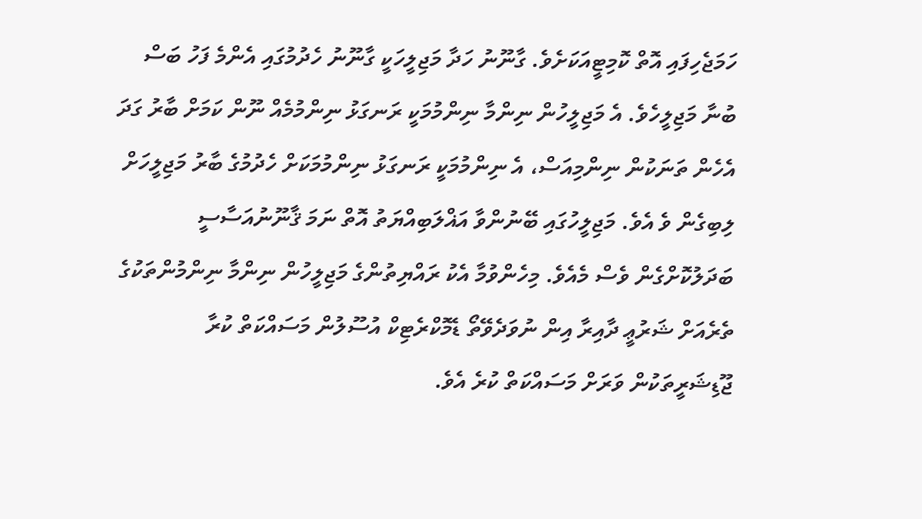ހަމަޖެހިފައި އޮތް ކޮމިޓީއަކަށެވެ. ގާނޫނު ހަދާ މަޖިލީހަކީ ގާނޫނު ހެދުމުގައި އެންމެ ފަހު ބަސް ބުނާ މަޖިލީހެވެ. އެ މަޖިލީހުން ނިންމާ ނިންމުމަކީ ރަނގަޅު ނިންމުމެއް ނޫން ކަމަށް ބާރު ގަދަ އެހެން ތަނަކުން ނިންމިއަސް، އެ ނިންމުމަކީ ރަނގަޅު ނިންމުމަކަށް ހެދުމުގެ ބާރު މަޖިލީހަށް ލިބިގެން ވެ އެވެ. މަޖިލީހުގައި ބޭނުންވާ އަޣްލަބިއްޔަތު އޮތް ނަމަ ޤާނޫނުއަސާސީ ބަދަލުކޮށްގެން ވެސް މެއެވެ. މިހެންވުމާ އެކު ރައްޔިތުންގެ މަޖިލީހުން ނިންމާ ނިންމުންތަކުގެ ތެރެއަށް ޝަރުޢީ ދާއިރާ އިން ނުވަދެވޭތޯ ޑެމޮކްރެޓިކް އުސޫލުން މަސައްކަތް ކުރާ ޖޫޑިޝަރީތަކުން ވަރަށް މަސައްކަތް ކުރެ އެވެ.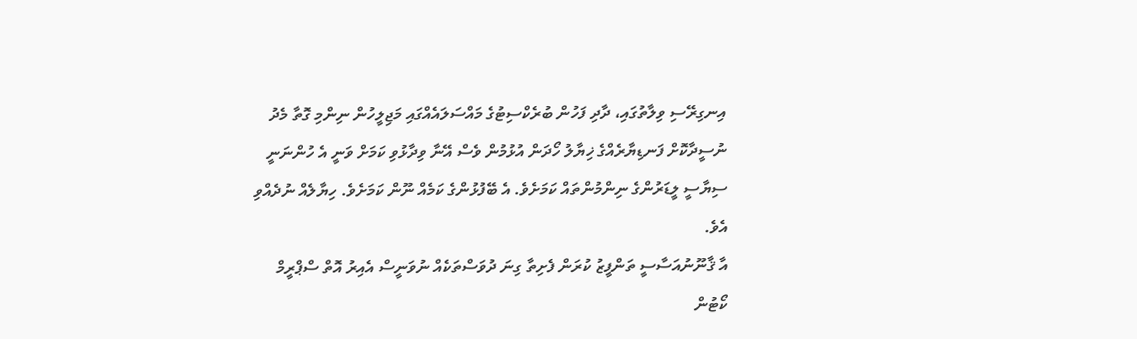އިނގިރޭސި ވިލާތުގައި، ދާދި ފަހުން ބުރެކްސިޓުގެ މައްސަލައެއްގައި މަޖިލީހުން ނިންމި ގޮތާ މެދު ނުސީދާކޮށް ފަނޑިޔާރެއްގެ ޚިޔާލު ހޯދަން އުޅުމުން ވެސް އޭނާ ވިދާޅުވި ކަމަށް ވަނީ އެ ހުންނަނީ ސިޔާސީ ލީޑަރުންގެ ނިންމުންތައް ކަމަށެވެ. އެ ބޭފުޅުންގެ ކަމެއް ނޫން ކަމަށެވެ. ހިޔާލެއް ނުދެއްވި އެވެ.
އާ ޤާނޫނުއަސާސީ ތަންފީޒު ކުރަން ފެށިތާ ގިނަ ދުވަސްތަކެއް ނުވަނީސް އެއިރު އޮތް ސްޕްރީމް ކޯޓުން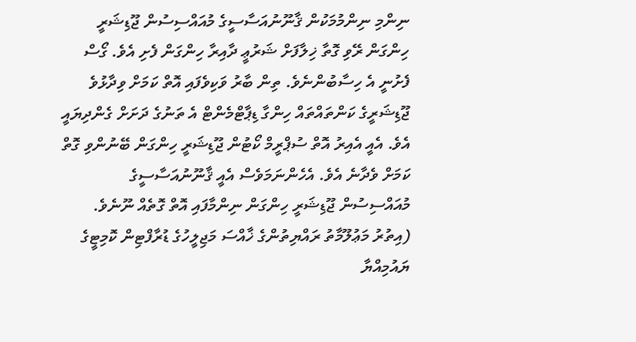ނިންމި ނިންމުމަކުން ޤާނޫނުއަސާސީގެ މުއައްސިސުން ޖޫޑިޝަރީ ހިންގަން ރޭވި ގޮތާ ޚިލާފަށް ޝަރުޢީ ދާއިރާ ހިންގަން ފެށި އެވެ. ގޯސް ފެށުނީ އެ ހިސާބުންނެވެ. ތިން ބާރު ވަކިވެފައި އޮތް ކަމަށް ވިދާޅުވެ ޖޫޑިޝަރީގެ ކަންތައްތައް ހިންގާ ޑިޕާޓްމެންޓް އެ ތަނުގެ ދަށަށް ގެންދިޔައީ އެވެ. އެއީ އެއިރު އޮތް ސުޕްރީމް ކޯޓުން ޖޫޑިޝަރީ ހިންގަން ބޭނުންވި ގޮތް ކަމަށް ވެދާނެ އެވެ. އެހެންނަމަވެސް އެއީ ޤާނޫނުއަސާސީގެ މުއައްސިސުން ޖޫޑިޝަރީ ހިންގަން ނިންމާފައި އޮތް ގޮތެއް ނޫނެވެ. (އިތުރު މަޢުލޫމާތު ރައްޔިތުންގެ ޚާއްސަ މަޖިލީހުގެ ޑުރާފްޓިން ކޮމިޓީގެ ޔައުމިއްޔާ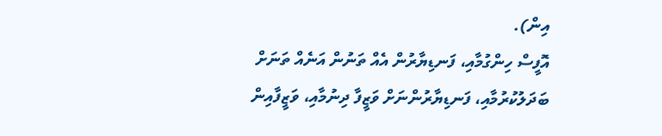އިން).
އޮފީސް ހިންގުމާއި، ފަނޑިޔާރުން އެއް ތަނުން އަނެއް ތަނަށް ބަދަލުކުރުމާއި، ފަނޑިޔާރުންނަށް ވަޒީފާ ދިނުމާއި، ވަޒީފާއިން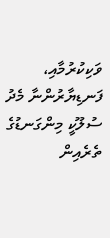ވަކިކުރުމާއި، ފަނޑިޔާރުންނާ މެދު ސުލޫކީ މިންގަނޑުގެ ތެރެއިން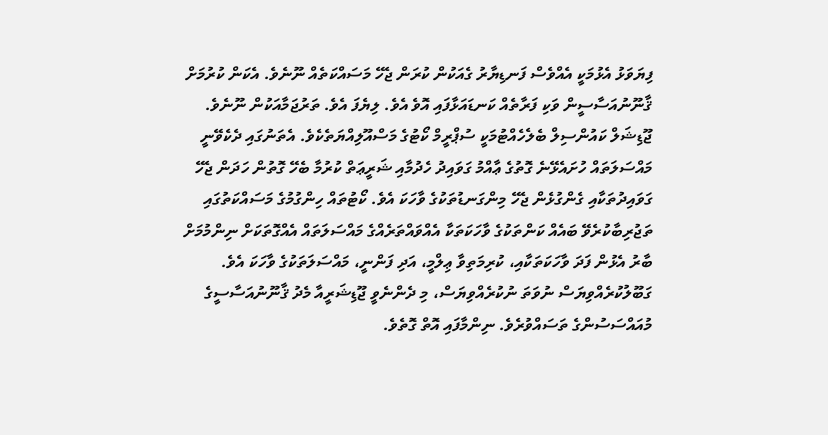ފިޔަވަޅު އެޅުމަކީ އެއްވެސް ފަނޑިޔާރު ގެއަކުން ކުރަން ޖެހޭ މަސައްކަތެއް ނޫނެވެ. އެކަން ކުރުމަށް ޤާނޫނުއަސާސީން ވަކި ފަރާތެއް ކަނޑައަޅާފައި އޮވެ އެވެ. ލިޔެފަ އެވެ. ތަރުޖަމާއަކުން ނޫނެވެ. ޖޫޑިޝަލް ކައުންސިލް ބެލެހެއްޓުމަކީ ސުޕްރީމް ކޯޓުގެ މަސްއޫލިއްޔަތެކެވެ. އެތަނުގައި ދެކެވޭނީ މައްސަލަތައް ހުށައެޅޭނެ ގޮތުގެ ޢާއްމު ގަވައިދު ހެދުމާއި ޝަރީޢަތް ކުރުމާ ބެހޭ ގޮތުން ހަދަން ޖެހޭ ގަވައިދުތަކާއި ގެންގުޅެން ޖެހޭ މިންގަނޑުތަކުގެ ވާހަކަ އެވެ. ކޯޓުތައް ހިންގުމުގެ މަސައްކަތުގައި ތަޖުރިބާކުރެވޭ ބައެއް ކަންތަކުގެ ވާހަކަތަކާ އެއްވައްތަރެއްގެ މައްސަލަތައް އެއްގޮތަކަށް ނިންމުމަށް ބާރު އެޅުން ފަދަ ވާހަކަތަކާއި، ކުރިމަތިވާ ޢިލްމީ، އަދި ފަންނީ، މައްސަލަތަކުގެ ވާހަކަ އެވެ. ގަބޫލުކުރެއްވިޔަސް ނުވަތަ ނުކުރެއްވިޔަސް، މި ދެންނެވީ ޖޫޑިޝަރީއާ މެދު ޤާނޫނުއަސާސީގެ މުއައްސަސުންގެ ތަސައްވުރެވެ. ނިންމާފައި އޮތް ގޮތެވެ.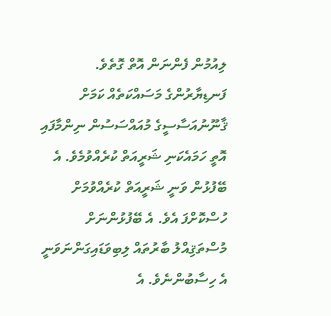ލިއުމުން ފެންނަން އޮތް ގޮތެވެ. ފަނޑިޔާރުންގެ މަސައްކަތެއް ކަމަށް ޤާނޫނުއަސާސީގެ މުއައްސަސުން ނިންމާފައި އޮތީ ހަމައެކަނި ޝަރީއަތް ކުރެއްވުމެވެ. އެ ބޭފުޅުން ވަނީ ޝަރީއަތް ކުރެއްވުމަށް ހުސްކޮށްފަ އެވެ. އެ ބޭފުޅުންނަށް މުސްތަޤިއްލު ބާރުތައް ލިބިވަޑައިގަންނަވަނީ އެ ހިސާބުންނެވެ. އެ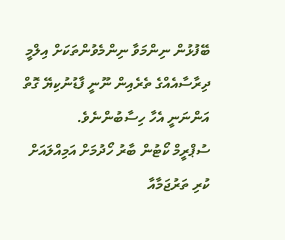ބޭފުޅުން ނިންމަވާ ނިންމެވުންތަކަށް އިލްމީ ދިރާސާއެއްގެ ތެރެއިން ނޫނީ ފާޑުނުކިޔޭ ގޮތް އަންނަނީ އެހާ ހިސާބުންނެވެ.
ސުޕްރީމް ކޯޓުން ބާރު ހޯދުމަށް އަމިއްލައަށް ކުރި ތަރުޖަމާއާ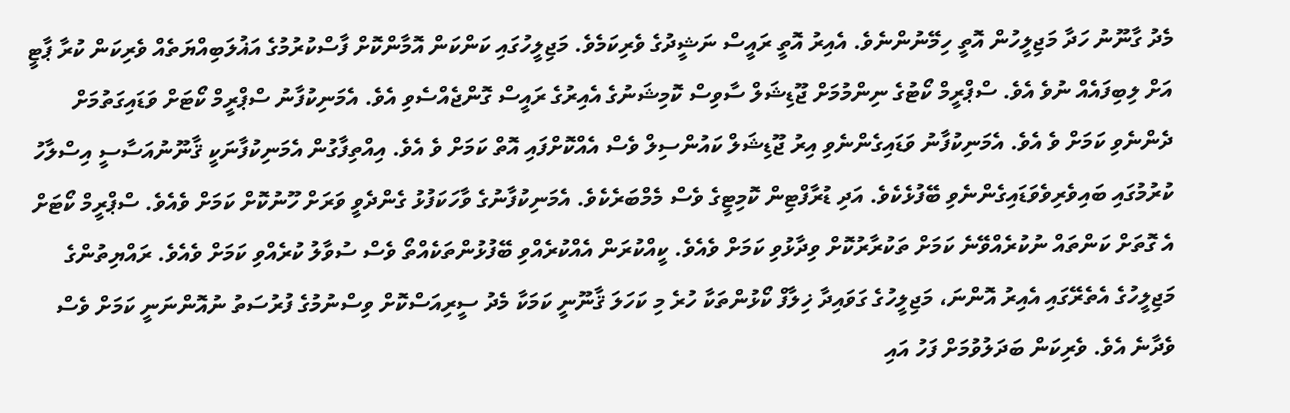މެދު ގާނޫނު ހަދާ މަޖިލީހުން އޮތީ ހިމޭނުންނެވެ. އެއިރު އޮތީ ރައީސް ނަޝީދުގެ ވެރިކަމެވެ. މަޖިލީހުގައި ކަންކަން އޮމާންކޮށް ފާސްކުރުމުގެ އަޣުލަބިއްޔަތެއް ވެރިކަން ކުރާ ޕާޓީ އަށް ލިބިފައެއް ނުވެ އެވެ. ސްޕްރީމް ކޯޓުގެ ނިންމުމަށް ޖޫޑިޝަލް ސާވިސް ކޮމިޝަނުގެ އެއިރުގެ ރައީސް ގޮންޖެއްސެވި އެވެ. އެމަނިކުފާނު ސްޕްރީމް ކޯޓަށް ވަޑައިގަތުމަށް ދެންނެވި ކަމަށް ވެ އެވެ. އެމަނިކުފާނު ވަޑައިގެންނެވި އިރު ޖޫޑިޝަލް ކައުންސިލް ވެސް އެއްކޮށްފައި އޮތް ކަމަށް ވެ އެވެ. އިއްތިފާގުން އެމަނިކުފާނަކީ ޤާނޫނުއަސާސީ އިސްލާހު ކުރުމުގައި ބައިވެރިވެވަޑައިގެންނެވި ބޭފުޅެކެވެ. އަދި ޑުރާފްޓިން ކޮމިޓީގެ ވެސް މެމްބަރެކެވެ. އެމަނިކުފާނުގެ ވާހަކަފުޅު ގެންދެވީ ވަރަށް ހޫނުކޮށް ކަމަށް ވެއެވެ. ސްޕްރީމް ކޯޓަށް އެ ގޮތަށް ކަންތައް ނުކުރެއްވޭނެ ކަމަށް ތަކުރާރުކޮށް ވިދާޅުވި ކަމަށް ވެއެވެ. ކީއްކުރަން އެއްކުރެއްވި ބޭފުޅުންތަކެއްތޯ ވެސް ސުވާލު ކުރެއްވި ކަމަށް ވެއެވެ. ރައްޔިތުންގެ މަޖިލީހުގެ އެތެރޭގައި އެއިރު އޮންނަ، މަޖިލީހުގެ ގަވައިދާ ޚިލާފް ކޯޅުންތަކާ ހުރެ މި ކަހަލަ ޤާނޫނީ ކަމަކާ މެދު ސީރިއަސްކޮށް ވިސްނުމުގެ ފުރުސަތު ނުއޮންނަނީ ކަމަށް ވެސް ވެދާނެ އެވެ. ވެރިކަން ބަދަލުވުމަށް ފަހު އައި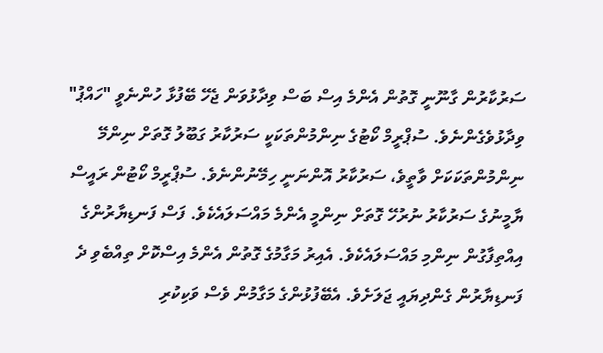ސަރުކާރުން ގާނޫނީ ގޮތުން އެންމެ އިސް ބަސް ވިދާޅުވަން ޖެހޭ ބޭފުޅާ ހުންނެވީ "ހައްޕު" ވިދާޅުވެގެންނެވެ. ސުޕްރީމް ކޯޓުގެ ނިންމުންތަކަކީ ސަރުކާރު ގަބޫލު ގޮތަށް ނިންމޭ ނިންމުންތަކަކަށް ވާތީވެ، ސަރުކާރު އޮންނަނީ ހިމޭނުންނެވެ. ސުޕްރީމް ކޯޓުން ރައީސް ޔާމީނުގެ ސަރުކާރު ނުރުހޭ ގޮތަށް ނިންމީ އެންމެ މައްސަލައެކެވެ. ފަސް ފަނޑިޔާރުންގެ އިއްތިފާގުން ނިންމި މައްސަލައެކެވެ. އެއިރު މަގާމުގެ ގޮތުން އެންމެ އިސްކޮށް ތިއްބެވި ދެ ފަނޑިޔާރުން ގެންދިޔައީ ޖަލަށެވެ. އެބޭފުޅުންގެ މަގާމުން ވެސް ވަކިކުރި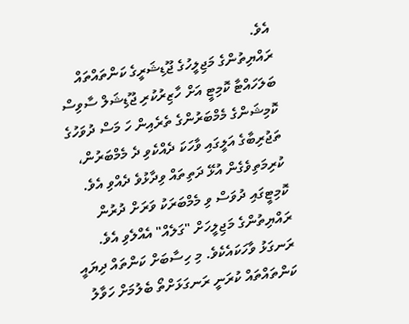އެވެ.
ރައްޔިތުންގެ މަޖިލީހުގެ ޖޫޑިޝަރީގެ ކަންތައްތައް ބަލަހައްޓާ ކޮމިޓީ އަށް ހާޒިރުކުރި ޖޫޑިޝަލް ސާވިސް ކޮމިޝަންގެ މެމްބަރުންގެ ތެރެއިން ހަ މަސް ދުވަހުގެ ތަޖުރިބާގެ އަލީގައި ވާހަކަ ދެއްކެވި ދެ މެމްބަރުން، ކުރިމަތިވެގެން އުޅޭ ދަތިތައް ވިދާޅުވެ ދެއްވި އެވެ. ކޮމިޓީގައި ދުވަސް ވި މެމްބަރަކު ވަރަށް ދުރުން ރައްޔިތުންގެ މަޖިލީހަށް "ގަލެއް" އެއްލެވި އެވެ. ރަނގަޅު ވާހަކައެކެވެ. މި ހިސާބަށް ކަންތައް ދިޔައީ ކަންތައްތައް ކުރަނީ ރަނގަޅަށްތޯ ބެލުމަށް ހަވާލު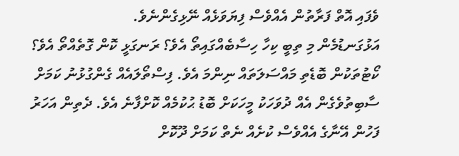ވެފައި އޮތް ފަރާތުން އެއްވެސް ފިޔަވަޅެއް ނޭޅިގެންނެވެ.
އަޅުގަނޑުމެން މި ތިބީ ކިހާ ހިސާބެއްގައިތޯ އެވެ؟ ރަނގަޅީ ކޮން ގޮތެއްތޯ އެވެ؟ ކޯޓުތަކުން ބޮޑެތި މައްސަލަތައް ނިންމަ އެވެ. ފިސްތޯލައެއް ގެންގުޅުނު ކަމަށް ސާބިތުވެގެން އެއް ދުވަހަކު މީހަކަށް ބޮޑު ޙުކުމެއް ކޮށްފާނެ އެވެ. ދެތިން އަހަރު ފަހުން އޭނާގެ އެއްވެސް ކުށެއް ނެތް ކަމަށް ދޫކޮށް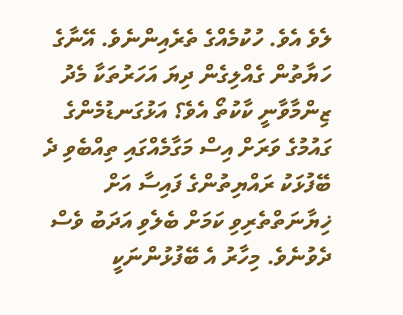ލެވެ އެވެ. ހުކުމެއްގެ ތެރެއިންނެވެ. އޭނާގެ ހަޔާތުން ގެއްލިގެން ދިޔަ އަހަރުތަކާ މެދު ޒިންމާވާނީ ކާކުތޯ އެވެ؟ އަޅުގަނޑުމެންގެ ގައުމުގެ ވަރަށް އިސް މަގާމެއްގައި ތިއްބެވި ދެ ބޭފުޅަކު ރައްޔިތުންގެ ފައިސާ އަށް ޚިޔާނަތްތެރިވި ކަމަށް ބެލެވި އަދަބު ވެސް ދެވުނެވެ. މިހާރު އެ ބޭފުޅުންނަކީ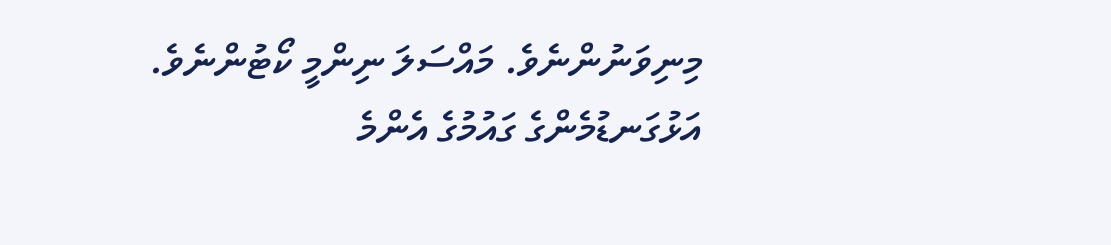މިނިވަނުންނެވެ. މައްސަލަ ނިންމީ ކޯޓުންނެވެ. އަޅުގަނޑުމެންގެ ގައުމުގެ އެންމެ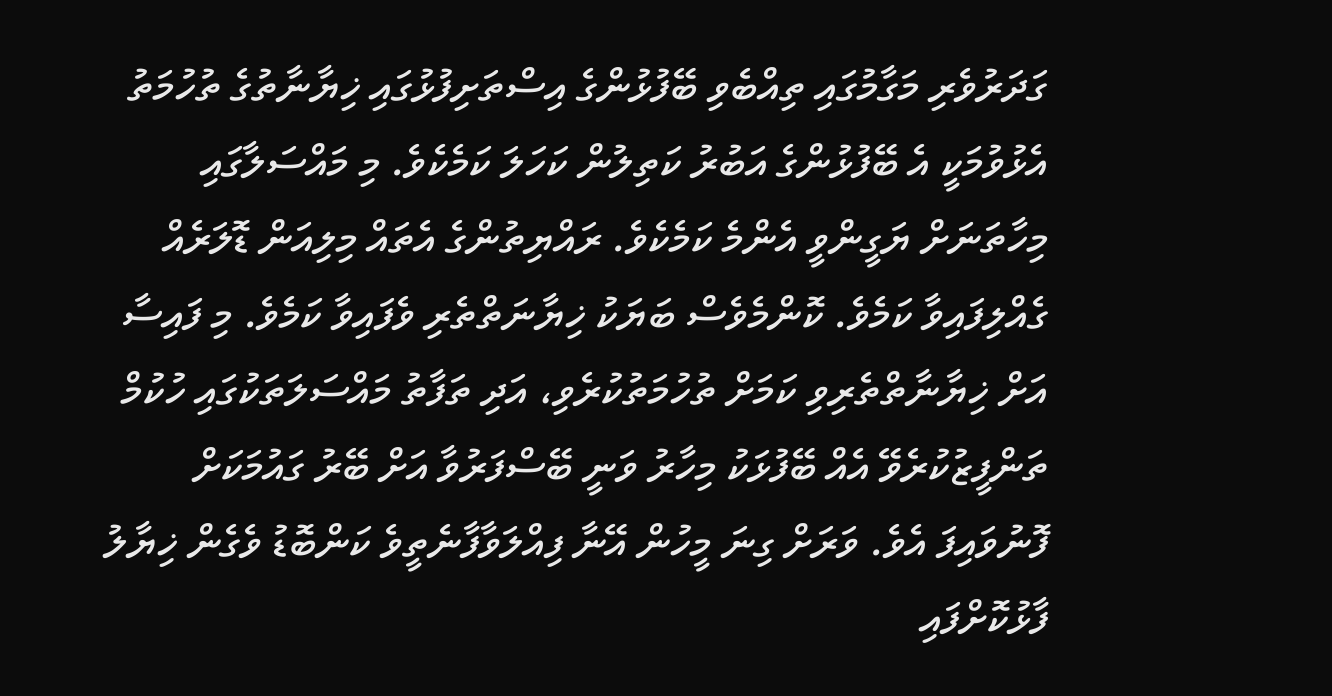ގަދަރުވެރި މަގާމުގައި ތިއްބެވި ބޭފުޅުންގެ އިސްތަށިފުޅުގައި ޚިޔާނާތުގެ ތުހުމަތު އެޅުވުމަކީ އެ ބޭފުޅުންގެ އަބުރު ކަތިލުން ކަހަލަ ކަމެކެވެ. މި މައްސަލާގައި މިހާތަނަށް ޔަގީންވީ އެންމެ ކަމެކެވެ. ރައްޔިތުންގެ އެތައް މިލިއަން ޑޮލަރެއް ގެއްލިފައިވާ ކަމެވެ. ކޮންމެވެސް ބަޔަކު ޚިޔާނަތްތެރި ވެފައިވާ ކަމެވެ. މި ފައިސާ އަށް ޚިޔާނާތްތެރިވި ކަމަށް ތުހުމަތުކުރެވި، އަދި ތަފާތު މައްސަލަތަކުގައި ހުކުމް ތަންފީޒުކުރެވޭ އެއް ބޭފުޅަކު މިހާރު ވަނީ ބޭސްފަރުވާ އަށް ބޭރު ގައުމަކަށް ފޮނުވައިފަ އެވެ. ވަރަށް ގިނަ މީހުން އޭނާ ފިއްލަވާފާނެތީވެ ކަންބޮޑު ވެގެން ޚިޔާލު ފާޅުކޮށްފައި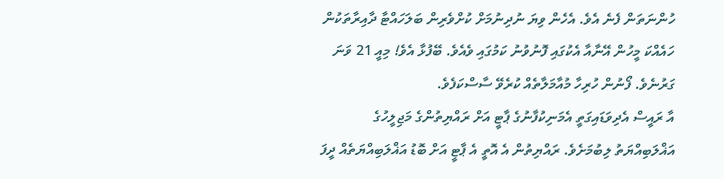ހުންނަތަން ފެނެ އެވެ. އެހެން ވިޔަ ނުދިނުމަށް ކުށްވެރިން ބަލަހައްޓާ ދާއިރާތަކުން ހައެއްކަ މީހުން އޭނާއާ އެކުގައި ފޮނުވުނު ކަމުގައި ވެއެވެ. ބޭފުޅާ އެވެ! މިއީ 21 ވަނަ ގަރުނެވެ. ފޯނުން ހުރިހާ މުއާމަލާތެއް ކުރެވޭ ސާސްކަފެވެ.
އާ ރައީސް އެދިވަޑައިގަތީ އެމަނިކުފާނުގެ ޕާޓީ އަށް ރައްޔިތުންގެ މަޖިލީހުގެ އަޣްލަބިއްޔަތު ލިބުމަށެވެ. ރައްޔިތުން އެ އޮތީ އެ ޕާޓީ އަށް ބޮޑު އަޣްލަބިއްޔަތެއް ދީފަ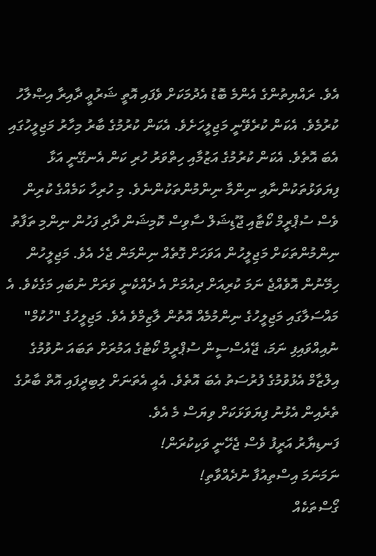އެވެ. ރައްޔިތުންގެ އެންމެ ބޮޑު އެދުމަކަށް ވެފައި އޮތީ ޝަރުޢީ ދާއިރާ އިޞްލާހު ކުރުމެވެ. އެކަން ކުރެވޭނީ މަޖިލީހަށެވެ. އެކަން ކުރުމުގެ ބާރު މިހާރު މަޖިލީހުގައި އެބަ އޮތެވެ. އެކަން ކުރުމުގެ އަޒުމާއި ހިތްވަރު ހުރި ކަން އެނގޭނީ އަޅާ ފިޔަވަޅުތަކުންނާއި ނިންމާ ނިންމުންތަކުންނެވެ. މި ހުރިހާ ކަމެއްގެ ކުރިން ވެސް ސުޕްރީމް ކޯޓާއި ޖޫޑިޝަލް ސާވިސް ކޮމިޝަން ދާދި ފަހުން ނިންމި ތަފާތު ނިންމުންތަކަށް މަޖިލީހުން އަވަހަށް ގޮތެއް ނިންމަން ޖެހެ އެވެ. މަޖިލީހުން ހިމޭނުން އޮވެއްޖެ ނަމަ ކުރިއަށް ދިއުމަށް އެ ދެއްކެނީ ވަރަށް ނުބައި މަގެކެވެ. އެ މައްސަލާގައި މަޖިލީހުގެ ނިންމުމެއް އޮތުން ލާޒިމްވެ އެވެ. މަޖިލީހުގެ "ހުކުމް" ނުއިއްވައިފި ނަމަ، ޖޭއެސްސީން ސުޕްރީމް ކޯޓުގެ އަމުރަށް ތަބައަ ނުވުމުގެ އިލްޒާމް އެޅުވުމުގެ ފުރުސަތު އެބަ އޮތެވެ. އެއީ އެތަނަށް ލިބިދީފައި އޮތް ބާރުގެ ތެރެއިން އެޅުނު ފިޔަވަޅަކަށް ވިޔަސް މެ އެވެ.
ފަނޑިޔާރު އަރީފު ވެސް ޖެހޭނީ ވަކިކުރަން!
ނަމަނަމަ އިސްތިއުފާ ނުދެއްވާތި!
ގޯސްތަކެއް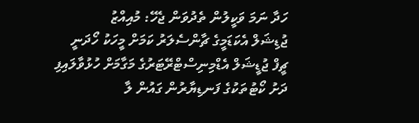ހަދާ ނަމަ ވަކީލުން ތެދުވަން ޖެހޭ: މުއިއްޒު
ޖުޑިޝަލް އެކަޑަމީގެ ޗާންސެލަރު ކަމަށް މީހަކު ހޯދަނީ
ޗީފް ޖުޑީޝަލް އެޑްމިނިސްޓްރޭޓަރުގެ މަގާމަށް ހުޅުވާލައިފި
ދަށު ކޯޓުތަކުގެ ފަނޑިޔާރުން ގައުން ލާ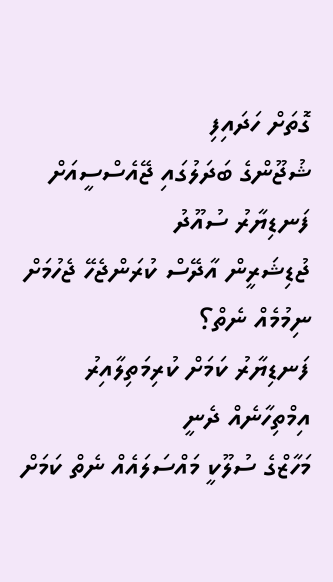ގޮތަށް ހަދައިފި
ޝުޖޫންގެ ބަދަލުގައި ޖޭއެސްސީއަށް ފަނޑިޔާރު ސުއޫދު
ޖުޑިޝަރީން އާދޭސް ކުރަންޖެހޭ ޖެހުމަށް ނިމުމެއް ނެތް؟
ފަނޑިޔާރު ކަމަށް ކުރިމަތިލާއިރު އިމްތިހާނެއް ދެނީ
މަހާޒްގެ ސުލޫކީ މައްސަލައެއް ނެތް ކަމަށް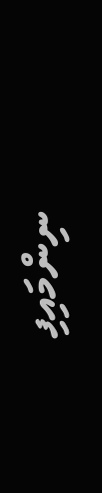ނިންމައިފި